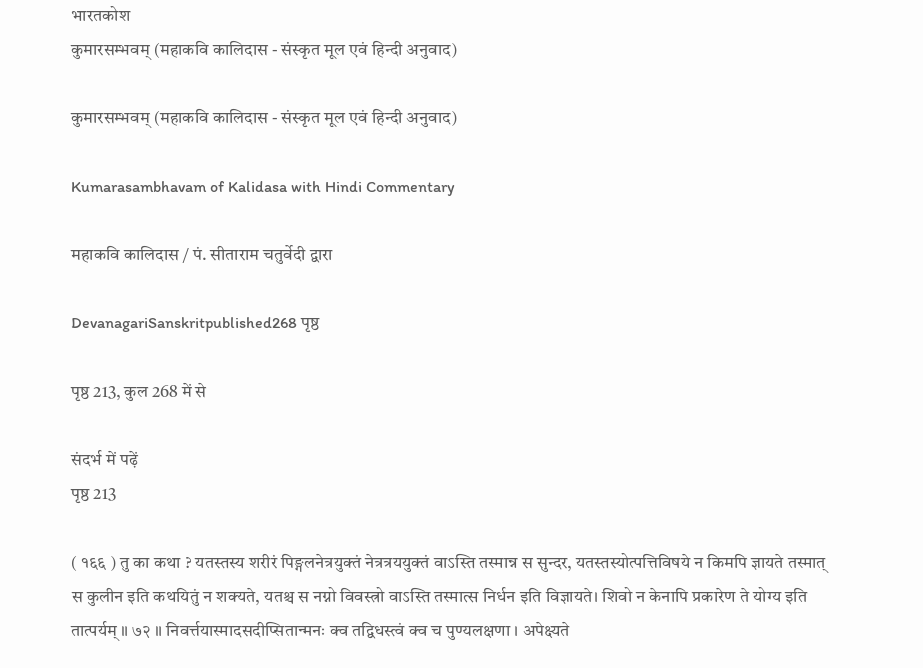भारतकोश
कुमारसम्भवम् (महाकवि कालिदास - संस्कृत मूल एवं हिन्दी अनुवाद)

कुमारसम्भवम् (महाकवि कालिदास - संस्कृत मूल एवं हिन्दी अनुवाद)

Kumarasambhavam of Kalidasa with Hindi Commentary

महाकवि कालिदास / पं. सीताराम चतुर्वेदी द्वारा

DevanagariSanskritpublished268 पृष्ठ

पृष्ठ 213, कुल 268 में से

संदर्भ में पढ़ें
पृष्ठ 213

( १६६ ) तु का कथा ? यतस्तस्य शरीरं पिङ्गलनेत्रयुक्तं नेत्रत्रययुक्तं वाऽस्ति तस्मान्न स सुन्दर, यतस्तस्योत्पत्तिविषये न किमपि ज्ञायते तस्मात् स कुलीन इति कथयितुं न शक्यते, यतश्च स नग्नो विवस्त्रो वाऽस्ति तस्मात्स निर्धन इति विज्ञायते। शिवो न केनापि प्रकारेण ते योग्य इति तात्पर्यम् ॥ ७२ ॥ निवर्त्तयास्मादसदीप्सितान्मनः क्व तद्विधस्त्वं क्व च पुण्यलक्षणा । अपेक्ष्यते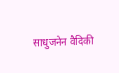साधुजनेन वैदिकी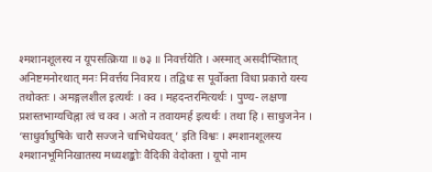श्मशानशूलस्य न यूपसत्क्रिया ॥ ७३ ॥ निवर्त्तयेति । अस्मात् असदीप्सितात् अनिष्टमनोरथात् मनः निवर्त्तय निवारय । तद्विधः स पूर्वोक्ता विधा प्रकारो यस्य तथोक्तः । अमङ्गलशील इत्यर्थः । क्व । महदन्तरमित्यर्थः । पुण्य- लक्षणा प्रशस्तभाग्यचिह्ना त्वं च क्व । अतो न तवायमर्ह इत्यर्थः । तथा हि । साधुजनेन । ‘साधुर्वाधुषिके चारौ सज्जने चाभिधेयवत् ’ इति विश्वः । श्मशानशूलस्य श्मशानभूमिनिखातस्य मध्यशङ्कोः वैदिकी वेदोक्ता । यूपो नाम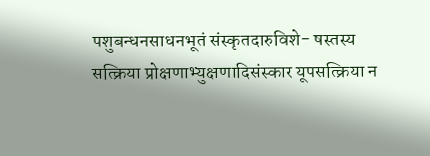पशुबन्धनसाधनभूतं संस्कृतदारुविशे- षस्तस्य सत्क्रिया प्रोक्षणाभ्युक्षणादिसंस्कार यूपसत्क्रिया न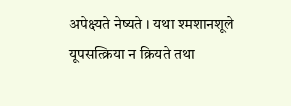अपेक्ष्यते नेष्यते । यथा श्मशानशूले यूपसत्क्रिया न क्रियते तथा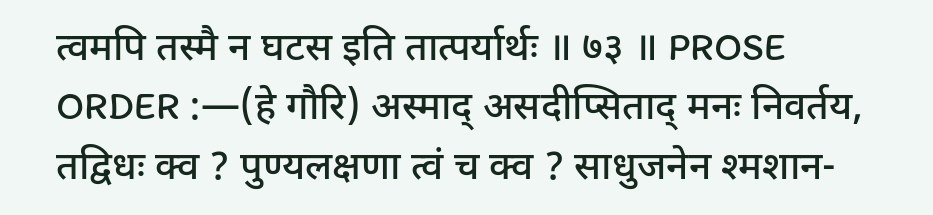त्वमपि तस्मै न घटस इति तात्पर्यार्थः ॥ ७३ ॥ PROSE ORDER :—(हे गौरि) अस्माद् असदीप्सिताद् मनः निवर्तय, तद्विधः क्व ? पुण्यलक्षणा त्वं च क्व ? साधुजनेन श्मशान-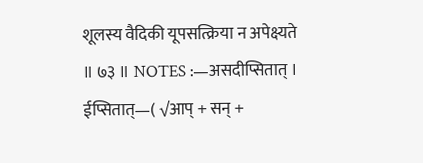शूलस्य वैदिकी यूपसत्क्रिया न अपेक्ष्यते ॥ ७३ ॥ NOTES :—असदीप्सितात् । ईप्सितात्—( √आप् + सन् +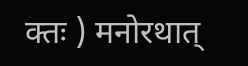क्तः ) मनोरथात्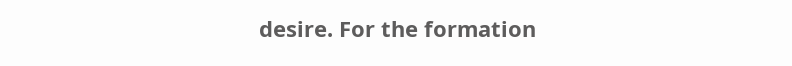desire. For the formation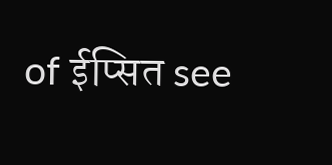of ईप्सित see